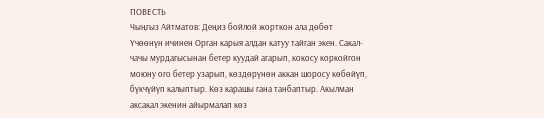ПОВЕСТЬ
Чыңгыз Айтматов: Деңиз бойлой жорткон ала дөбөт
Үчөөнүн ичинен Орган карыя алдан катуу тайган экен. Сакал-чачы мурдагысынан бетер куудай агарып, кокосу коркойгон моюну ого бетер узарып, көздөрүнөн аккан шоросу көбөйүп, бүкчүйүп калыптыр. Көз карашы гана танбаптыр. Акылман аксакал экенин айырмалап көз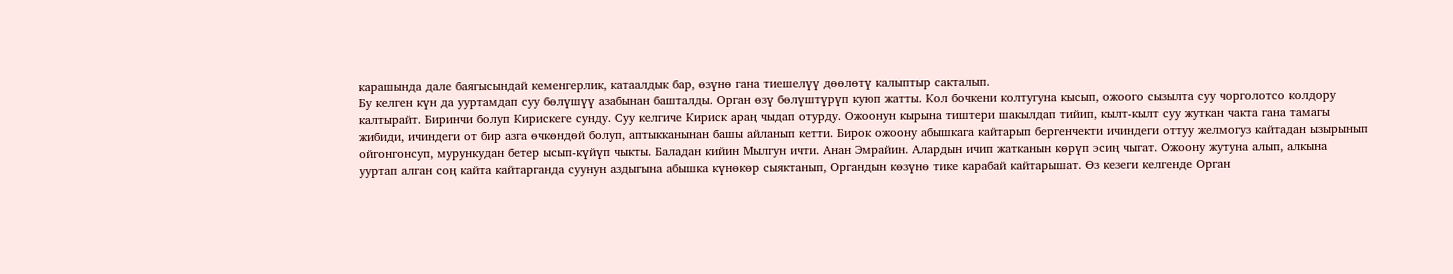карашында дале баягысындай кеменгерлик, катаалдык бар, өзүнө гана тиешелүү дөөлөтү калыптыр сакталып.
Бу келген күн да ууртамдап суу бөлүшүү азабынан башталды. Орган өзү бөлүштүрүп куюп жатты. Кол бочкени колтугуна кысып, ожоого сызылта суу чорголотсо колдору калтырайт. Биринчи болуп Кирискеге сунду. Суу келгиче Кириск араң чыдап отурду. Ожоонун кырына тиштери шакылдап тийип, кылт-кылт суу жуткан чакта гана тамагы жибиди, ичиндеги от бир азга өчкөндөй болуп, аптыкканынан башы айланып кетти. Бирок ожоону абышкага кайтарып бергенчекти ичиндеги оттуу желмогуз кайтадан ызырынып ойгонгонсуп, мурункудан бетер ысып-күйүп чыкты. Баладан кийин Мылгун ичти. Анан Эмрайин. Алардын ичип жатканын көрүп эсиң чыгат. Ожоону жутуна алып, алкына ууртап алган соң кайта кайтарганда суунун аздыгына абышка күнөкөр сыяктанып, Органдын көзүнө тике карабай кайтарышат. Өз кезеги келгенде Орган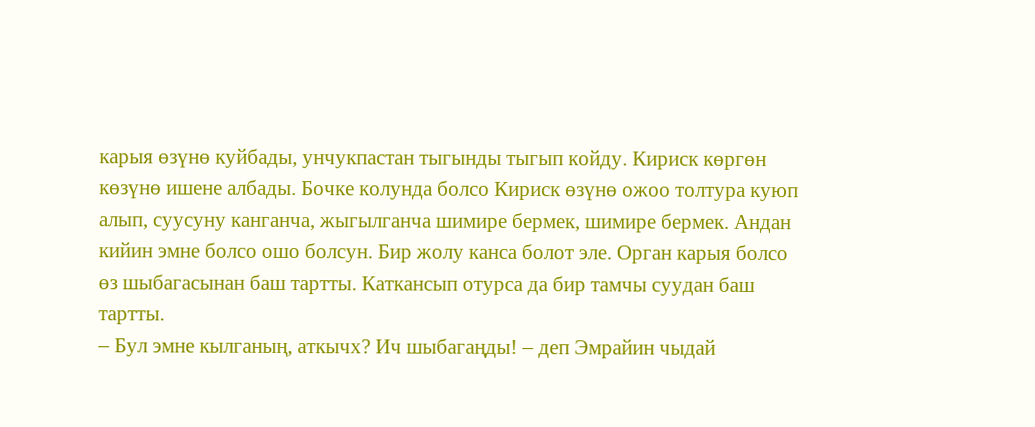карыя өзүнө куйбады, унчукпастан тыгынды тыгып койду. Кириск көргөн көзүнө ишене албады. Бочке колунда болсо Кириск өзүнө ожоо толтура куюп алып, суусуну канганча, жыгылганча шимире бермек, шимире бермек. Андан кийин эмне болсо ошо болсун. Бир жолу канса болот эле. Орган карыя болсо өз шыбагасынан баш тартты. Каткансып отурса да бир тамчы суудан баш тартты.
– Бул эмне кылганың, аткычх? Ич шыбагаңды! – деп Эмрайин чыдай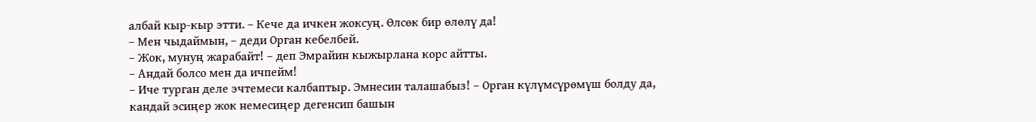албай кыр-кыр этти. – Кече да ичкен жоксуң. Өлсөк бир өлөлү да!
– Мен чыдаймын, – деди Орган кебелбей.
– Жок, мунуң жарабайт! – деп Эмрайин кыжырлана корс айтты.
– Андай болсо мен да ичпейм!
– Иче турган деле эчтемеси калбаптыр. Эмнесин талашабыз! – Орган күлүмсүрөмүш болду да, кандай эсиңер жок немесиңер дегенсип башын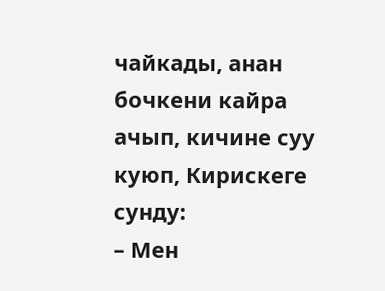чайкады, анан бочкени кайра ачып, кичине суу куюп, Кирискеге сунду:
– Мен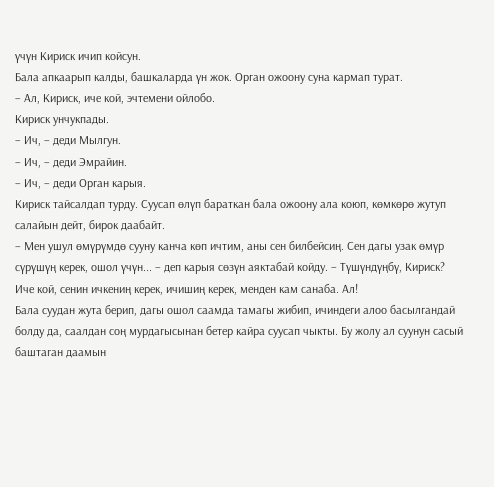үчүн Кириск ичип койсун.
Бала апкаарып калды, башкаларда үн жок. Орган ожоону суна кармап турат.
– Ал, Кириск, иче кой, эчтемени ойлобо.
Кириск унчукпады.
– Ич, – деди Мылгун.
– Ич, – деди Эмрайин.
– Ич, – деди Орган карыя.
Кириск тайсалдап турду. Суусап өлүп бараткан бала ожоону ала коюп, көмкөрө жутуп салайын дейт, бирок даабайт.
– Мен ушул өмүрүмдө сууну канча көп ичтим, аны сен билбейсиң. Сен дагы узак өмүр сүрүшүң керек, ошол үчүн... – деп карыя сөзүн аяктабай койду. – Түшүндүңбү, Кириск? Иче кой, сенин ичкениң керек, ичишиң керек, менден кам санаба. Ал!
Бала суудан жута берип, дагы ошол саамда тамагы жибип, ичиндеги алоо басылгандай болду да, саалдан соң мурдагысынан бетер кайра суусап чыкты. Бу жолу ал суунун сасый баштаган даамын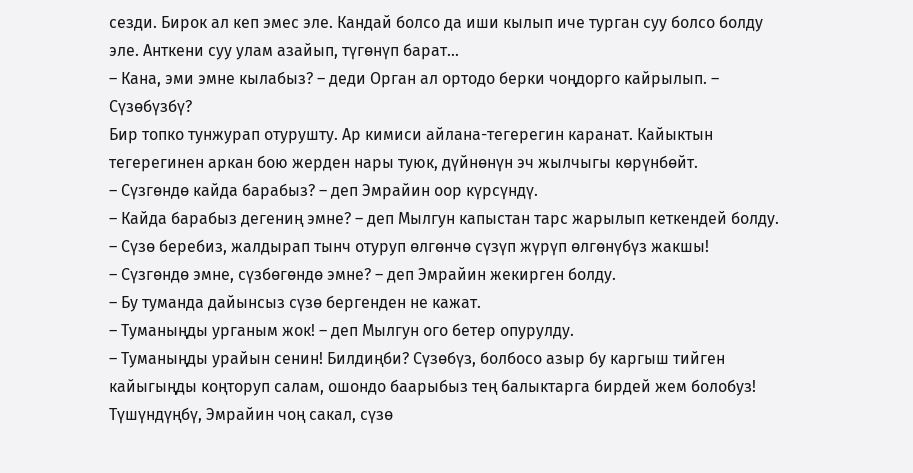сезди. Бирок ал кеп эмес эле. Кандай болсо да иши кылып иче турган суу болсо болду эле. Анткени суу улам азайып, түгөнүп барат...
– Кана, эми эмне кылабыз? – деди Орган ал ортодо берки чоңдорго кайрылып. – Сүзөбүзбү?
Бир топко тунжурап отурушту. Ар кимиси айлана-тегерегин каранат. Кайыктын тегерегинен аркан бою жерден нары туюк, дүйнөнүн эч жылчыгы көрүнбөйт.
– Сүзгөндө кайда барабыз? – деп Эмрайин оор күрсүндү.
– Кайда барабыз дегениң эмне? – деп Мылгун капыстан тарс жарылып кеткендей болду. – Сүзө беребиз, жалдырап тынч отуруп өлгөнчө сүзүп жүрүп өлгөнүбүз жакшы!
– Сүзгөндө эмне, сүзбөгөндө эмне? – деп Эмрайин жекирген болду.
– Бу туманда дайынсыз сүзө бергенден не кажат.
– Туманыңды урганым жок! – деп Мылгун ого бетер опурулду.
– Туманыңды урайын сенин! Билдиңби? Сүзөбүз, болбосо азыр бу каргыш тийген кайыгыңды коңторуп салам, ошондо баарыбыз тең балыктарга бирдей жем болобуз! Түшүндүңбү, Эмрайин чоң сакал, сүзө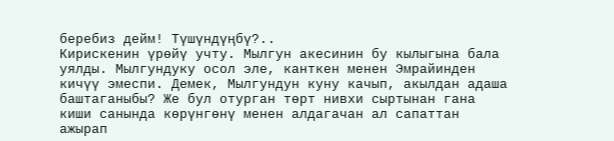беребиз дейм! Түшүндүңбү?..
Кирискенин үрөйү учту. Мылгун акесинин бу кылыгына бала уялды. Мылгундуку осол эле, канткен менен Эмрайинден кичүү эмеспи. Демек, Мылгундун куну качып, акылдан адаша баштаганыбы? Же бул отурган төрт нивхи сыртынан гана киши санында көрүнгөнү менен алдагачан ал сапаттан ажырап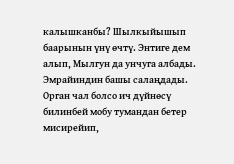калышканбы? Шылкыйышып баарынын үнү өчтү. Энтиге дем алып, Мылгун да унчуга албады. Эмрайиндин башы салаңдады. Орган чал болсо ич дүйнөсү билинбей мобу тумандан бетер мисирейип,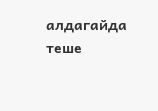алдагайда теше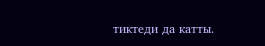тиктеди да катты.